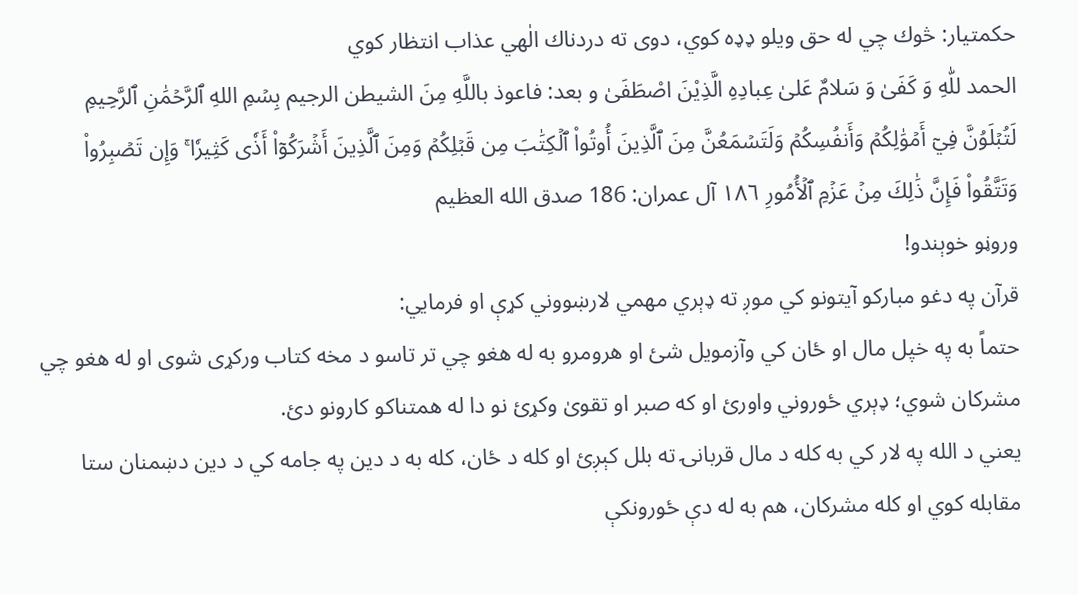حکمتيار: څوك چي له حق ويلو ډډه كوي، دوى ته دردناك الٰهي عذاب انتظار كوي
الحمد للّٰهِ وَ كَفَىٰ وَ سَلامٌ عَلىٰ عِبادِهِ الَّذِيْنَ اصْطَفَىٰ و بعد: فاعوذ باللَّهِ مِنَ الشيطن الرجيم بِسۡمِ اللهِ ٱلرَّحۡمَٰنِ ٱلرَّحِيمِ
لَتُبۡلَوُنَّ فِيٓ أَمۡوَٰلِكُمۡ وَأَنفُسِكُمۡ وَلَتَسۡمَعُنَّ مِنَ ٱلَّذِينَ أُوتُواْ ٱلۡكِتَٰبَ مِن قَبۡلِكُمۡ وَمِنَ ٱلَّذِينَ أَشۡرَكُوٓاْ أَذٗى كَثِيرٗا ۚ وَإِن تَصۡبِرُواْ وَتَتَّقُواْ فَإِنَّ ذَٰلِكَ مِنۡ عَزۡمِ ٱلۡأُمُورِ ١٨٦ آل عمران: 186 صدق الله العظيم
وروڼو خوېندو!
قرآن په دغو مباركو آيتونو كي موږ ته ډېري مهمي لارښووني كړې او فرمايي:
حتماً به په خپل مال او ځان كي وآزمويل شئ او هرومرو به له هغو چي تر تاسو د مخه كتاب وركړى شوى او له هغو چي مشركان شوي؛ ډېري ځوروني واورئ او كه صبر او تقوىٰ وكړئ نو دا له همتناكو كارونو دئ.
يعني د الله په لار كي به كله د مال قربانۍ ته بلل كېږئ او كله د ځان، كله به د دين په جامه كي د دين دښمنان ستا مقابله كوي او كله مشركان، هم به له دې ځورونكې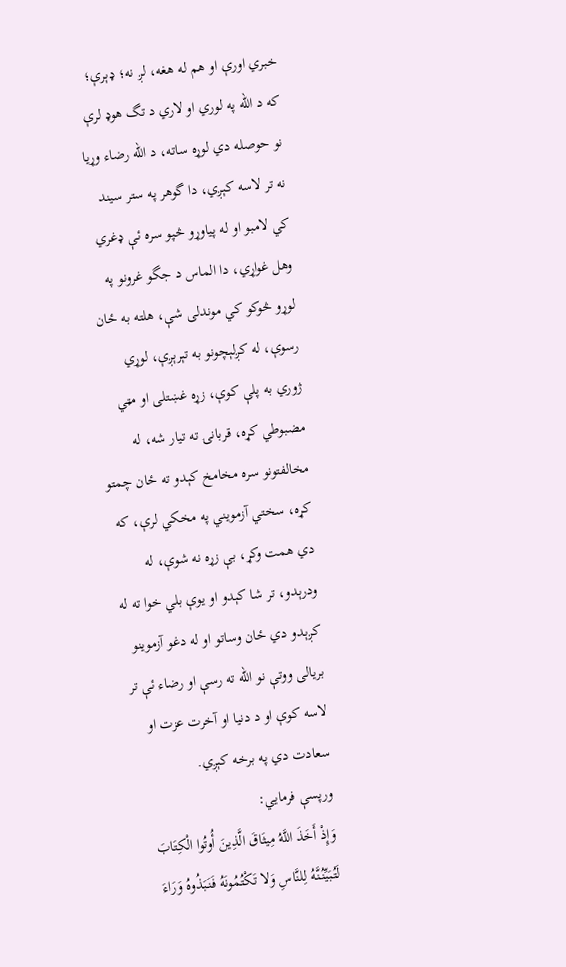خبري اورې او هم له هغه، لږ نه؛ ډېرې؛ كه د الله په لوري او لاري د تگ هوډ لرې نو حوصله دي لوړه ساته، د الله رضاء وړيا نه تر لاسه كېږي، دا گوهر په ستر سيند كي لامبو او له پياوړو څپو سره ئې ډغري وهل غواړي، دا الماس د جگو غرونو په لوړو څوكو كي موندلى شې، هلته به ځان رسوې، له كږلېچونو به تېرېږې، لوړي ژوري به پلې كوې، زړه غښتلى او مټي مضبوطي كړه، قربانۍ ته تيار شه، له مخالفتونو سره مخامخ كېدو ته ځان چمتو كړه، سختي آزمويني په مخكي لرې، كه دي همت وكړ، بې زړه نه شوې، له ودرېدو، تر شا كېدو او يوې بلي خوا ته له كږېدو دي ځان وساتو او له دغو آزموينو بريالى ووتې نو الله ته رسې او رضاء ئې تر لاسه كوې او د دنيا او آخرت عزت او سعادت دي په برخه كېږي.
ورپسې فرمايي:
وَإِذْ أَخَذَ اللَّهُ مِيثَاقَ الَّذِينَ أُوتُوا الْكِتَابَ لَتُبَيِّنُنَّهُ لِلنَّاسِ وَلا تَكْتُمُونَهُ فَنَبَذُوهُ وَرَاءَ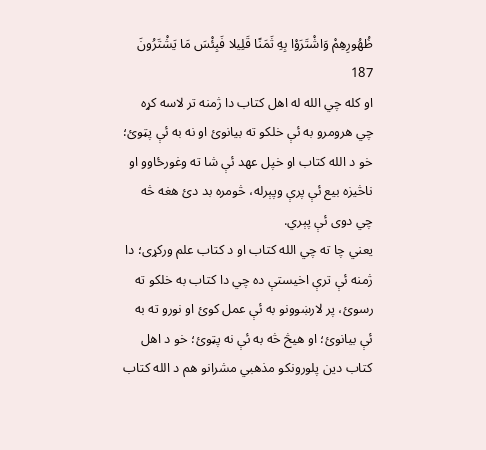ظُهُورِهِمْ وَاشْتَرَوْا بِهِ ثَمَنًا قَلِيلا فَبِئْسَ مَا يَشْتَرُونَ 187
او كله چي الله له اهل كتاب دا ژمنه تر لاسه كړه چي هرومرو به ئې خلكو ته بيانوئ او نه به ئې پټوئ؛ خو د الله كتاب او خپل عهد ئې شا ته وغورځاوو او ناڅيزه بيع ئې پرې وپېرله، څومره بد دئ هغه څه چي دوى ئې پېري.
يعني چا ته چي الله كتاب او د كتاب علم وركړى؛ دا ژمنه ئې ترې اخيستې ده چي دا كتاب به خلكو ته رسوئ، پر لارښوونو به ئې عمل كوئ او نورو ته به ئې بيانوئ؛ او هيڅ څه به ئې نه پټوئ؛ خو د اهل كتاب دين پلورونكو مذهبي مشرانو هم د الله كتاب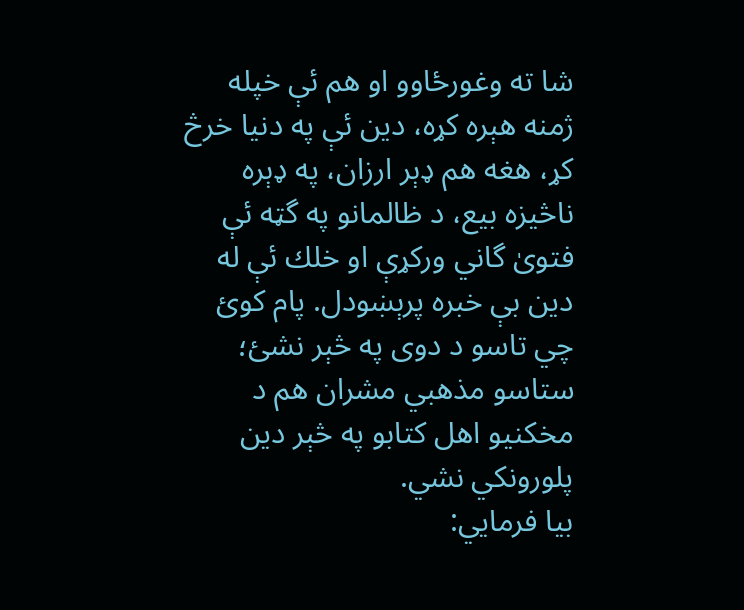شا ته وغورځاوو او هم ئې خپله ژمنه هېره كړه، دين ئې په دنيا خرڅ كړ، هغه هم ډېر ارزان، په ډېره ناڅيزه بيع، د ظالمانو په گټه ئې فتوىٰ گاني وركړې او خلك ئې له دين بې خبره پرېښودل. پام كوئ چي تاسو د دوى په څېر نشئ؛ ستاسو مذهبي مشران هم د مخكنيو اهل كتابو په څېر دين پلورونكي نشي.
بيا فرمايي: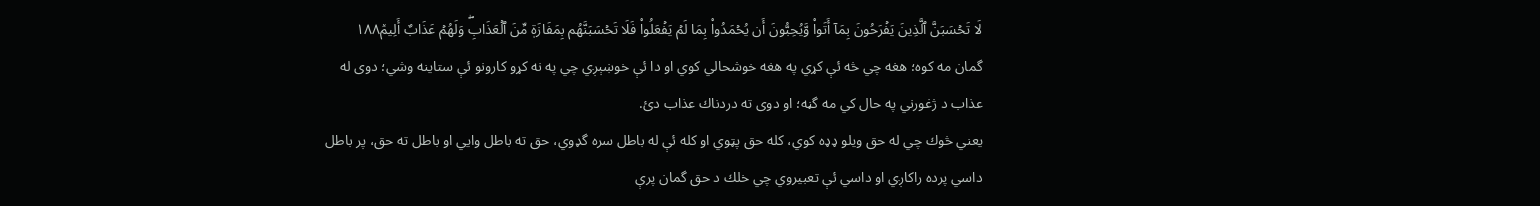لَا تَحۡسَبَنَّ ٱلَّذِينَ يَفۡرَحُونَ بِمَآ أَتَواْ وَّيُحِبُّونَ أَن يُحۡمَدُواْ بِمَا لَمۡ يَفۡعَلُواْ فَلَا تَحۡسَبَنَّهُم بِمَفَازَةٖ مِّنَ ٱلۡعَذَابِۖ وَلَهُمۡ عَذَابٌ أَلِيمٞ١٨٨
گمان مه كوه؛ هغه چي څه ئې كړي په هغه خوشحالي كوي او دا ئې خوښېږي چي په نه كړو كارونو ئې ستاينه وشي؛ دوى له عذاب د ژغورني په حال كي مه گڼه؛ او دوى ته دردناك عذاب دئ.
يعني څوك چي له حق ويلو ډډه كوي، كله حق پټوي او كله ئې له باطل سره گډوي، حق ته باطل وايي او باطل ته حق، پر باطل داسي پرده راكاږي او داسي ئې تعبيروي چي خلك د حق گمان پرې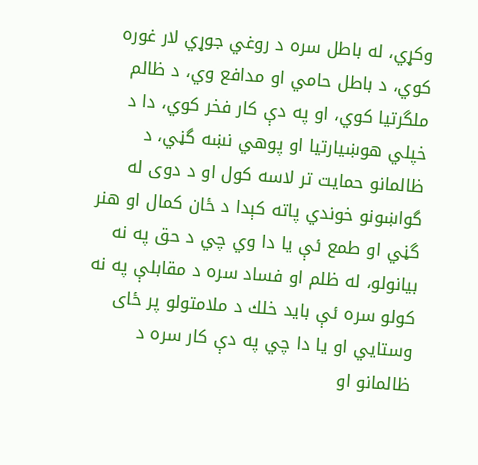وكړي، له باطل سره د روغي جوړي لار غوره كوي، د باطل حامي او مدافع وي، د ظالم ملگرتيا كوي، او په دې كار فخر كوي، دا د خپلي هوښيارتيا او پوهي نښه گڼي، د ظالمانو حمايت تر لاسه كول او د دوى له گواښونو خوندي پاته كېدا د ځان كمال او هنر گڼي او طمع ئې يا دا وي چي د حق په نه بيانولو، له ظلم او فساد سره د مقابلې په نه كولو سره ئې بايد خلك د ملامتولو پر ځاى وستايي او يا دا چي په دې كار سره د ظالمانو او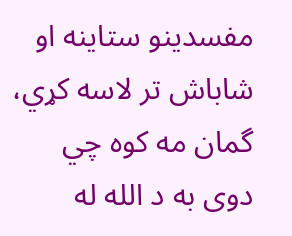مفسدينو ستاينه او شاباش تر لاسه كړي، گمان مه كوه چي دوى به د الله له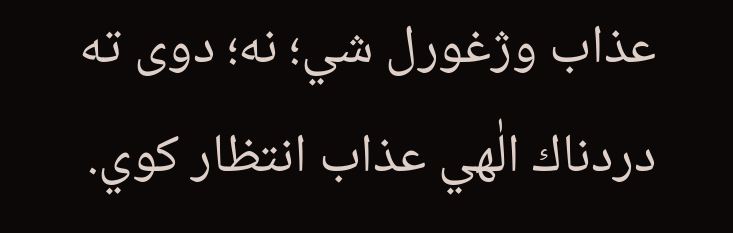عذاب وژغورل شي؛ نه؛ دوى ته دردناك الٰهي عذاب انتظار كوي.